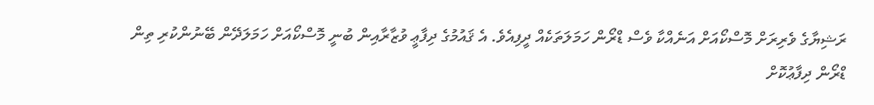ރަޝިޔާގެ ވެރިރަށް މޮސްކޯއަށް އަނެއްކާ ވެސް ޑްރޯން ހަމަލަތަކެއް ދީފިއެވެ. އެ ޤައުމުގެ ދިފާޢީ ވުޒާރާއިން ބުނީ މޮސްކޯއަށް ހަމަލަދޭން ބޭނުންކުރި ތިން ޑްރޯން ދިފާޢުކޮށް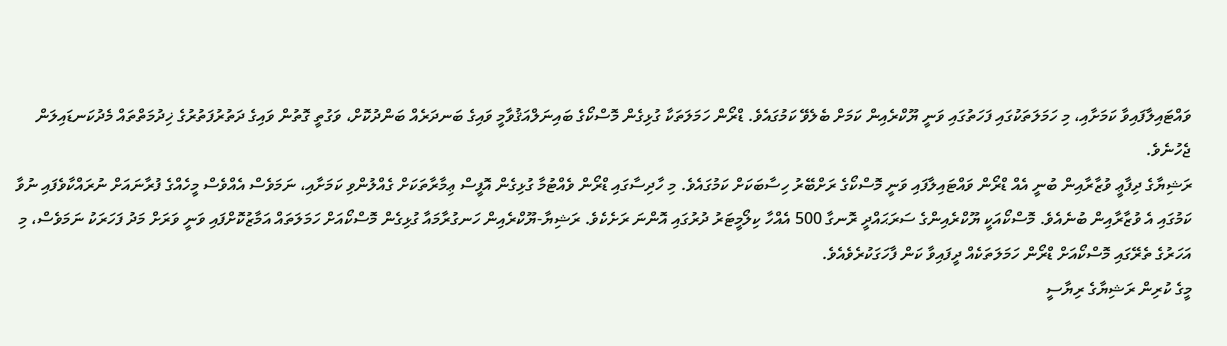ވައްޓައިލާފައިވާ ކަމަށާއި، މި ހަމަލަތަކުގައި ފަހަތުގައި ވަނީ ޔޫކްރެއިން ކަމަށް ބެލެވޭ ކަމުގައެވެ. ޑްރޯން ހަމަލަތަކާ ގުޅިގެން މޮސްކޯގެ ބައިނަލްއަޤުވާމީ ވައިގެ ބަނދަރެއް ބަންދުކޮށް، ވަގުތީ ގޮތުން ވައިގެ ދަތުރުފަތުރުގެ ޚިދުމަތްތައް މެދުކަނޑައިލަން ޖެހުނެވެ.
ރަޝިޔާގެ ދިފާޢީ ވުޒާރާއިން ބުނީ އެއް ޑްރޯން ވައްޓައިލާފައި ވަނީ މޮސްކޯގެ ރަށްބޭރު ހިސާބަކަށް ކަމުގައެވެ. މި ހާދިސާގައި ޑްރޯން ވެއްޓުމާ ގުޅިގެން އޮފީސް ޢިމާރާތަކަށް ގެއްލުންވި ކަމަށާއި، ނަމަވެސް އެއްވެސް މީހެއްގެ ފުރާނައަށް ނުރައްކާވެފައި ނުވާ ކަމުގައި އެ ވުޒާރާއިން ބުނެއެވެ. މޮސްކޯއަކީ ޔޫކްރެއިންގެ ސަރަޙައްދީ ރޮނގާ 500 އެއްހާ ކިލޯމީޓަރު ދުރުގައި އޮންނަ ރަށެކެވެ. ރަޝިޔާ-ޔޫކްރެއިން ހަނގުރާމައާ ގުޅިގެން މޮސްކޯއަށް ހަމަލަތައް އަމާޒުކޮށްފައި ވަނީ ވަރަށް މަދު ފަހަރަކު ނަމަވެސް، މި އަހަރުގެ ތެރޭގައި މޮސްކޯއަށް ޑްރޯން ހަމަލަތަކެއް ދީފައިވާ ކަން ފާހަގަކުރެވެއެވެ.
މީގެ ކުރިން ރަޝިޔާގެ ރިޔާސީ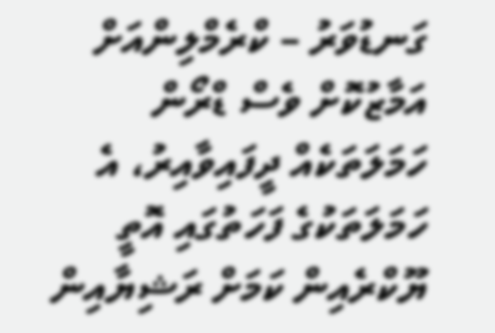ގަނޑުވަރު – ކްރެމްލިންއަށް އަމާޒުކޮށް ވެސް ޑްރޯން ހަމަލަތަކެއް ދީފައިވާއިރު، އެ ހަމަލަތަކުގެ ފަހަތުގައި އޮތީ ޔޫކްރެއިން ކަމަށް ރަޝިޔާއިން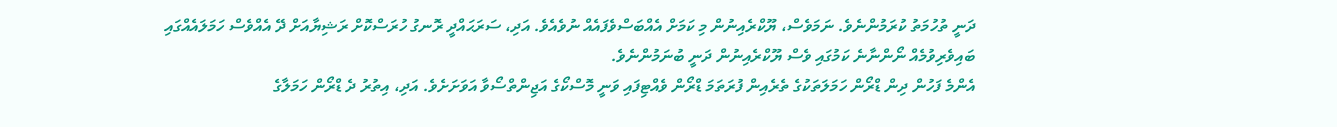ދަނީ ތުހުމަތު ކުރަމުންނެވެ. ނަމަވެސް، ޔޫކްރެއިނުން މި ކަމަށް އެއްބަސްވެފައެއް ނުވެއެވެ. އަދި، ސަރަޙައްދީ ރޮނގު ހުރަސްކޮށް ރަޝިޔާއަށް ދޭ އެއްވެސް ހަމަލައެއްގައި ބައިވެރިވުމެއް ނޯންނާނެ ކަމުގައި ވެސް ޔޫކްރެއިނުން ދަނީ ބުނަމުންނެވެ.
އެންމެ ފަހުން ދިން ޑްރޯން ހަމަލަތަކުގެ ތެރެއިން ފުރަތަމަ ޑްރޯން ވެއްޓިފައި ވަނީ މޮސްކޯގެ އަޖިންތްސޯވާ އަވަށަށެވެ. އަދި، އިތުރު ދެ ޑްރޯން ހަމަލާގެ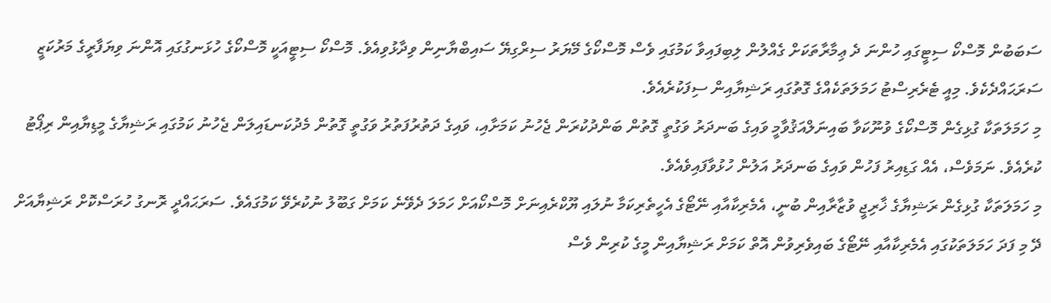ސަބަބުން މޮސްކޯ ސިޓީގައި ހުންނަ ދެ ޢިމާރާތަކަށް ގެއްލުން ލިބިފައިވާ ކަމުގައި ވެސް މޮސްކޯގެ މޭޔަރު ސިރްގިޔޭ ސައިބްޔާނިން ވިދާޅުވިއެވެ. މޮސްކޯ ސިޓީއަކީ މޮސްކޯގެ ހުޅަނގުގައި އޮންނަ ވިޔަފާރީގެ މަރުކަޒީ ސަރަޙައްދެކެވެ. މިއީ ޓެރެރިސްޓު ހަމަލަތަކެއްގެ ގޮތުގައި ރަޝިޔާއިން ސިފަކުރެއެވެ.
މި ހަމަލަތަކާ ގުޅިގެން މޮސްކޯގެ ވުނޫކަވާ ބައިނަލްއަޤުވާމީ ވައިގެ ބަނދަރު ވަގުތީ ގޮތުން ބަންދުކުރަން ޖެހުނު ކަމަށާއި، ވައިގެ ދަތުރުފަތުރު ވަގުތީ ގޮތުން މެދުކަނޑައިލަން ޖެހުނު ކަމުގައި ރަޝިޔާގެ މީޑިޔާއިން ރިޕޯޓު ކުރެއެވެ. ނަމަވެސް، އެއް ގަޑިއިރު ފަހުން ވައިގެ ބަނދަރު އަލުން ހުޅުވާފައިވެއެވެ.
މި ހަމަލަތަކާ ގުޅިގެން ރަޝިޔާގެ ޚާރިޖީ ވުޒާރާއިން ބުނީ، އެމެރިކާއާއި ނޭޓޯގެ އެހީތެރިކަމާ ނުލައި ޔޫކްރެއިނަށް މޮސްކޯއަށް ހަމަލަ ދެވޭނެ ކަމަށް ގަބޫލު ނުކުރެވޭ ކަމުގައެވެ. ސަރަޙައްދީ ރޮނގު ހުރަސްކޮށް ރަޝިޔާއަށް ދޭ މި ފަދަ ހަމަލަތަކުގައި އެމެރިކާއާއި ނޭޓޯގެ ބައިވެރިވުން އޮތް ކަމަށް ރަޝިޔާއިން މީގެ ކުރިން ވެސް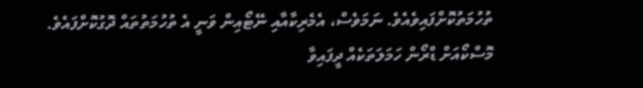ތުހުމަތުކޮށްފައިވެއެވެ. ނަމަވެސް، އެމެރިކާއާއި ނޭޓޯއިން ވަނީ އެ ތުހުމަތުތައް ދޮގުކޮށްފައެވެ.
މޮސްކޯއަށް ޑްރޯން ހަމަލަތަކެއް ދީފައިވާ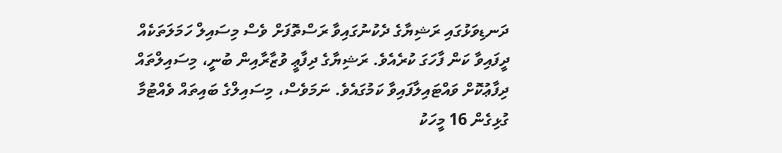ދަނޑިވަޅުގައި ރަޝިޔާގެ ދެކުނުގައިވާ ރަސްތޮފަށް ވެސް މިސައިލް ހަމަލަތަކެއް ދީފައިވާ ކަން ފާހަގަ ކުރެއެވެ. ރަޝިޔާގެ ދިފާޢީ ވުޒާރާއިން ބުނީ، މިސައިލްތައް ދިފާޢުކޮށް ވައްޓައިލާފައިވާ ކަމުގައެވެ. ނަމަވެސް، މިސައިލްގެ ބައިތައް ވެއްޓުމާ ގުޅިގެން 16 މީހަކު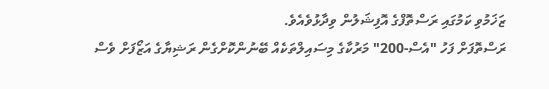ޒަޚަމުވި ކަމުގައި ރަސްތޮފްގެ އޮފިޝަލުން ވިދާޅުވެއެވެ.
ރަސްތޮފަށް ފަހު "އެސް-200" މަރުކާގެ މިސައިލްތަކެއް ބޭނުންކޮށްގެން ރަޝިޔާގެ އަޒޯފަށް ވެސް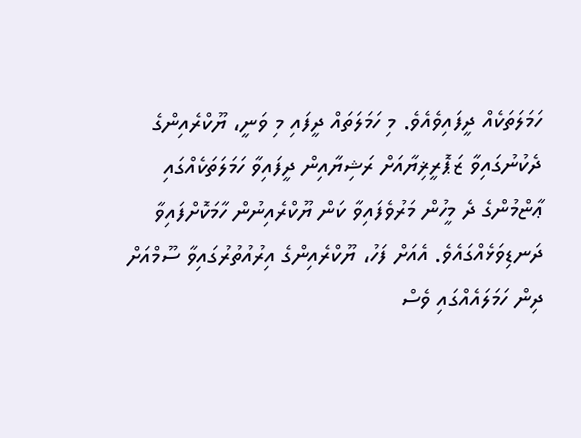ހަމަލަތަކެއް ދީފައިވެއެވެ. މި ހަމަލަތައް ދީފައި މި ވަނީ، ޔޫކްރެއިންގެ ދެކުނުގައިވާ ޒަޕޮރީޜިޔާއަށް ރަޝިޔާއިން ދީފައިވާ ހަމަލަތަކެއްގައި ޢާޏްމުންގެ ދެ މީހުން މަރުވެފައިވާ ކަން ޔޫކްރެއިނުން ހާމަކޮށްފައިވާ ދަނޑިވަޅެއްގައެވެ. އެއަށް ފަހު، ޔޫކްރެއިންގެ އިރުއުތުރުގައިވާ ސޫމްއަށް ދިން ހަމަލައެއްގައި ވެސް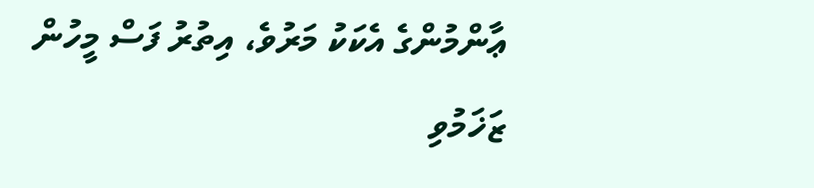ޢާންމުންގެ އެކަކު މަރުވެ، އިތުރު ފަސް މީހުން ޒަޚަމުވި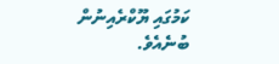ކަމުގައި ޔޫކްރެއިނުން ބުނެއެވެ.